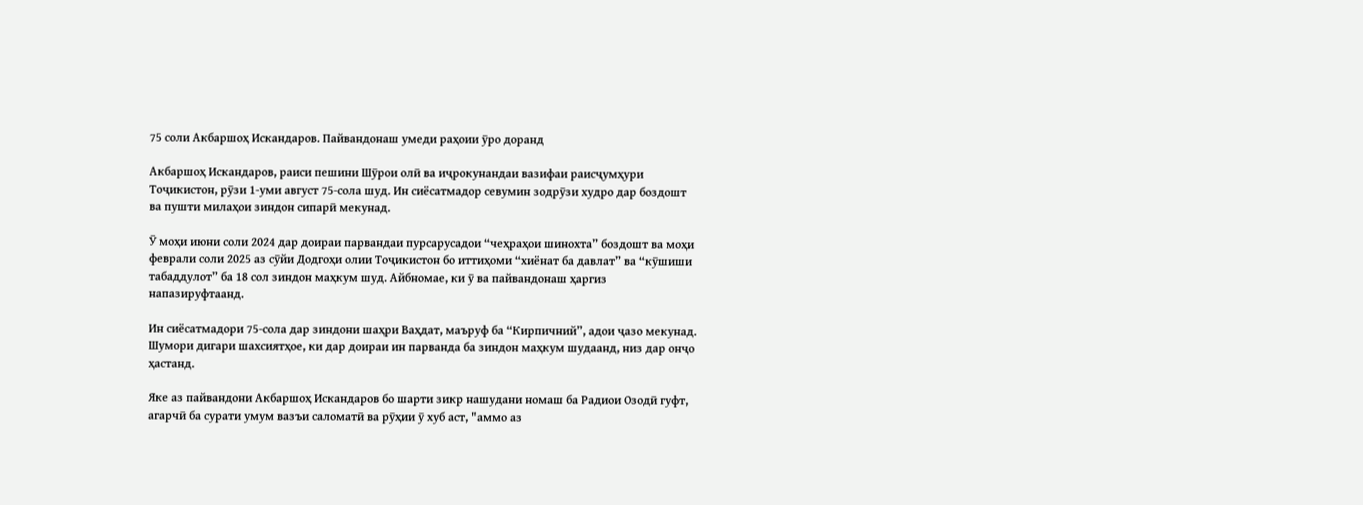75 соли Акбаршоҳ Искандаров. Пайвандонаш умеди раҳоии ӯро доранд

Акбаршоҳ Искандаров, раиси пешини Шӯрои олӣ ва иҷрокунандаи вазифаи раисҷумҳури Тоҷикистон, рӯзи 1-уми август 75-сола шуд. Ин сиёсатмадор севумин зодрӯзи худро дар боздошт ва пушти милаҳои зиндон сипарӣ мекунад.

Ӯ моҳи июни соли 2024 дар доираи парвандаи пурсарусадои “чеҳраҳои шинохта” боздошт ва моҳи феврали соли 2025 аз сӯйи Додгоҳи олии Тоҷикистон бо иттиҳоми “хиёнат ба давлат” ва “кӯшиши табаддулот” ба 18 сол зиндон маҳкум шуд. Айбномае, ки ӯ ва пайвандонаш ҳаргиз напазируфтаанд.

Ин сиёсатмадори 75-сола дар зиндони шаҳри Ваҳдат, маъруф ба “Кирпичний”, адои ҷазо мекунад. Шумори дигари шахсиятҳое, ки дар доираи ин парванда ба зиндон маҳкум шудаанд, низ дар онҷо ҳастанд.

Яке аз пайвандони Акбаршоҳ Искандаров бо шарти зикр нашудани номаш ба Радиои Озодӣ гуфт, агарчӣ ба сурати умум вазъи саломатӣ ва рӯҳии ӯ хуб аст, "аммо аз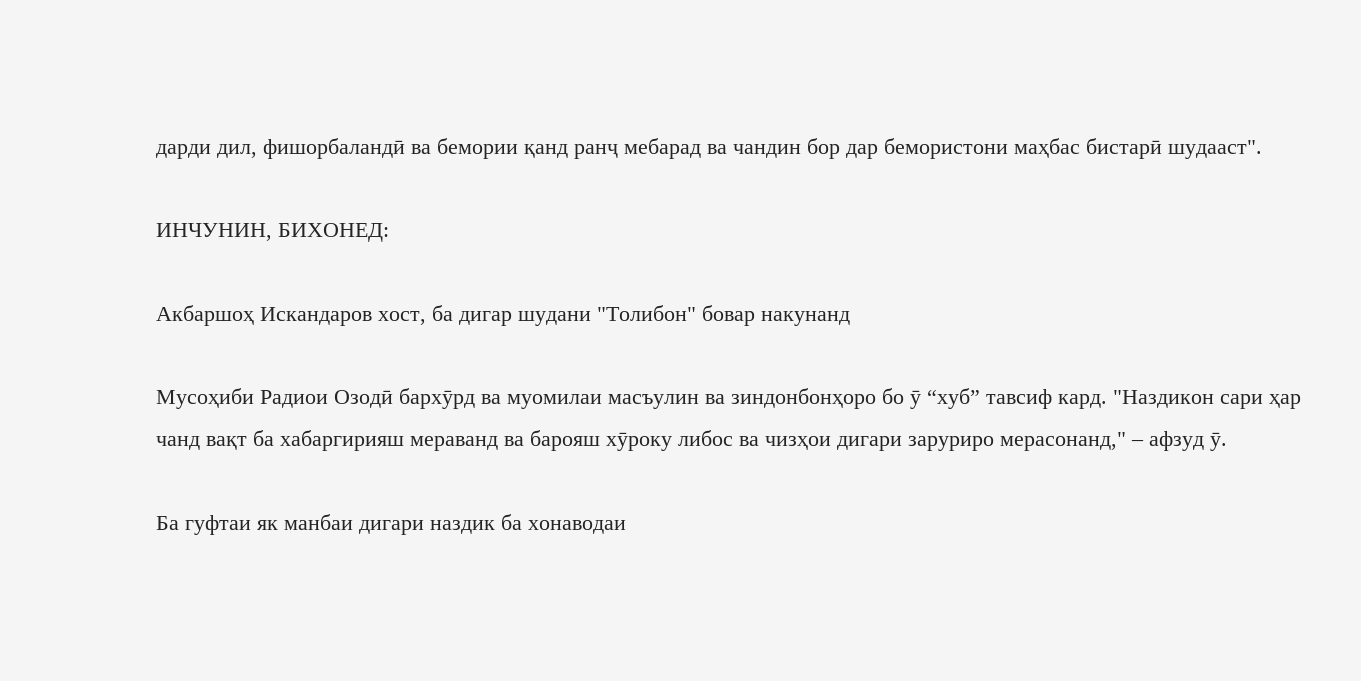дарди дил, фишорбаландӣ ва бемории қанд ранҷ мебарад ва чандин бор дар бемористони маҳбас бистарӣ шудааст".

ИНЧУНИН, БИХОНЕД:

Акбаршоҳ Искандаров хост, ба дигар шудани "Толибон" бовар накунанд

Мусоҳиби Радиои Озодӣ бархӯрд ва муомилаи масъулин ва зиндонбонҳоро бо ӯ “хуб” тавсиф кард. "Наздикон сари ҳар чанд вақт ба хабаргирияш мераванд ва барояш хӯроку либос ва чизҳои дигари заруриро мерасонанд," – афзуд ӯ.

Ба гуфтаи як манбаи дигари наздик ба хонаводаи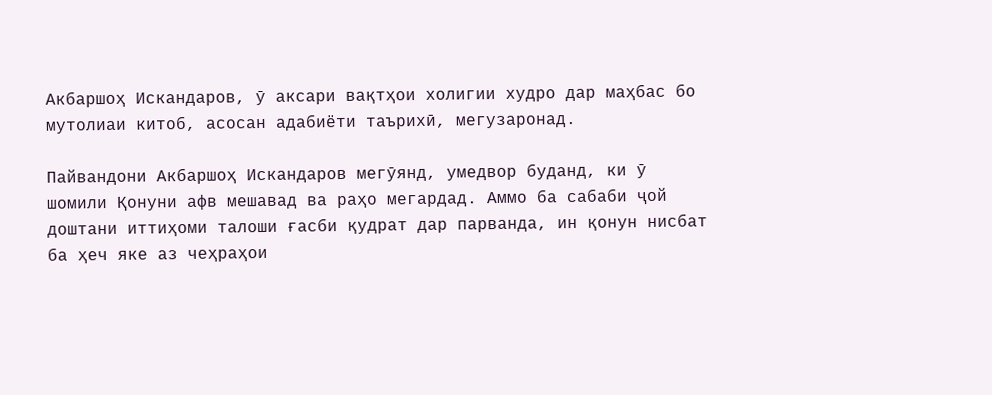Акбаршоҳ Искандаров, ӯ аксари вақтҳои холигии худро дар маҳбас бо мутолиаи китоб, асосан адабиёти таърихӣ, мегузаронад.

Пайвандони Акбаршоҳ Искандаров мегӯянд, умедвор буданд, ки ӯ шомили Қонуни афв мешавад ва раҳо мегардад. Аммо ба сабаби ҷой доштани иттиҳоми талоши ғасби қудрат дар парванда, ин қонун нисбат ба ҳеч яке аз чеҳраҳои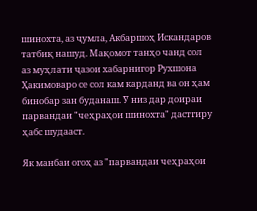шинохта, аз ҷумла, Акбаршоҳ Искандаров татбиқ нашуд. Мақомот танҳо чанд сол аз муҳлати ҷазои хабарнигор Рухшона Ҳакимоваро се сол кам карданд ва он ҳам бинобар зан буданаш. Ӯ низ дар доираи парвандаи "чеҳраҳои шинохта" дастгиру ҳабс шудааст.

Як манбаи огоҳ аз "парвандаи чеҳраҳои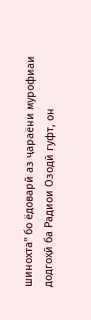шинохта" бо ёдоварӣ аз ҷараёни мурофиаи додгоҳӣ ба Радиои Озодӣ гуфт, он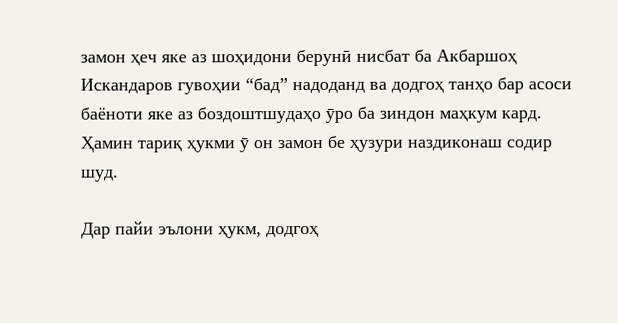замон ҳеч яке аз шоҳидони берунӣ нисбат ба Акбаршоҳ Искандаров гувоҳии “бад” надоданд ва додгоҳ танҳо бар асоси баёноти яке аз боздоштшудаҳо ӯро ба зиндон маҳкум кард. Ҳамин тариқ ҳукми ӯ он замон бе ҳузури наздиконаш содир шуд.

Дар пайи эълони ҳукм, додгоҳ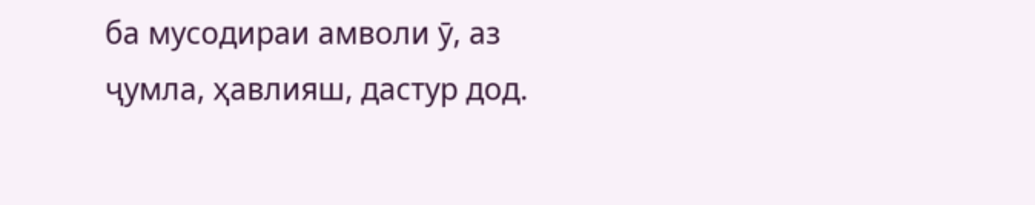ба мусодираи амволи ӯ, аз ҷумла, ҳавлияш, дастур дод.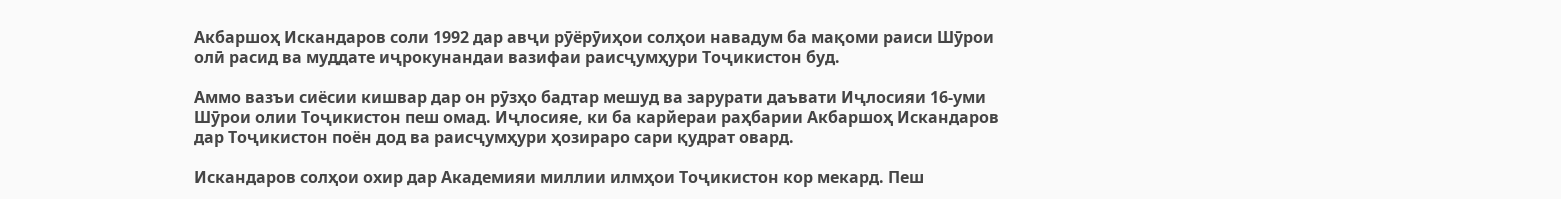Акбаршоҳ Искандаров соли 1992 дар авҷи рӯёрӯиҳои солҳои навадум ба мақоми раиси Шӯрои олӣ расид ва муддате иҷрокунандаи вазифаи раисҷумҳури Тоҷикистон буд.

Аммо вазъи сиёсии кишвар дар он рӯзҳо бадтар мешуд ва зарурати даъвати Иҷлосияи 16-уми Шӯрои олии Тоҷикистон пеш омад. Иҷлосияе, ки ба карйераи раҳбарии Акбаршоҳ Искандаров дар Тоҷикистон поён дод ва раисҷумҳури ҳозираро сари қудрат овард.

Искандаров солҳои охир дар Академияи миллии илмҳои Тоҷикистон кор мекард. Пеш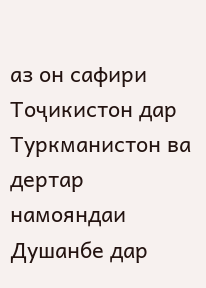аз он сафири Тоҷикистон дар Туркманистон ва дертар намояндаи Душанбе дар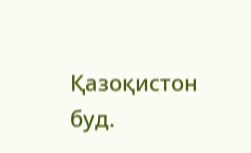Қазоқистон буд.